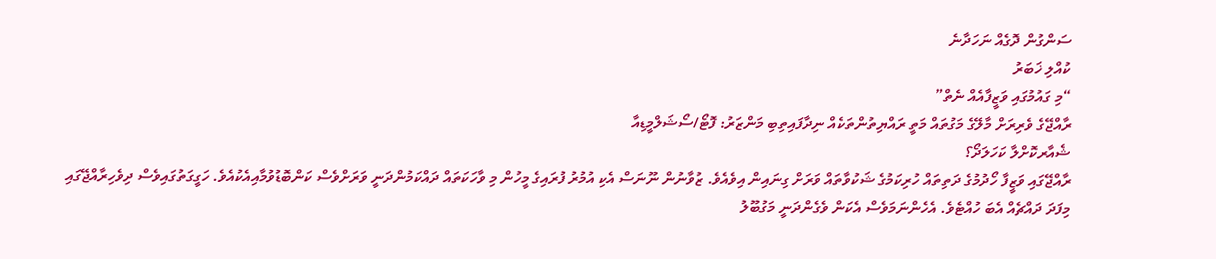ސަންގުން ދޮގެއް ނަހަދާނެ
ކުއްލި ޚަބަރު
“މި ގައުމުގައި ވަޒީފާއެއް ނެތް”
ރާއްޖޭގެ ވެރިރަށް މާލޭގެ މަގުތައް މަތީ ރައްޔިތުންތަކެއް ނިދާފައިތިބި މަންޒަރު: ފޮޓޯ/ސޯޝަލްމީޑިއާ
ޝެއާރކޮށްލާ ކަހަލަދޯ؟
ރާއްޖޭގައި ވަޒީފާ ހޯދުމުގެ ދަތިތައް ހުރިކަމުގެ ޝަކުވާތައް ވަރަށް ގިނައިން އިވެއެވެ. ޒުވާނުން ނޫނަސް އެކި އުމުރު ފުރައިގެ މީހުން މި ވާހަކަތައް ދައްކަމުންދަނީ ވަރަށްވެސް ކަންބޮޑުވުމާއިއެކުއެވެ. ހަގީގަތުގައިވެސް ދިވެހިރާއްޖޭގައި މިފަދަ ދައްޗެއް އެބަ ހުއްޓެވެ. އެހެންނަމަވެސް އެކަން ވެގެންދަނީ މަގުބޫލު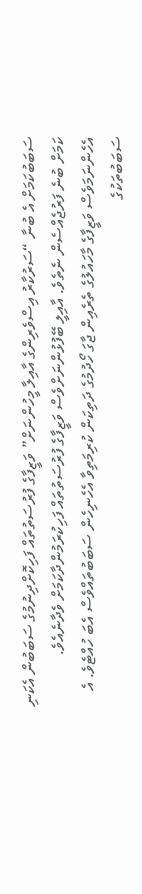ސަބަބުކަމަށް އެ ބުނާ “ސަރުކާރު އިސްވެރިންގެ އާއިލާ މީހުންނަށް” ވަޒީފާގެ ފުރުސަތުތައް ފަހިކޮށްދިނުމުގެ ސަބަބުން އެކަނި ކަމަށް ބުނެ ފަރުޖެއްސެން ނެތެވެ. އާއިލީ ބޭފުޅުންނަށްވެސް ވަޒީފާގެ ފުރުސަތުތައް ފަހިކުރަމުންދާކަމަށް ވެދާނެއެވެ. އެހެންނަމަވެސް ވަޒީފާގެ މާހައުލުގެ ތެރެއިން ޖާގަ ހޯދުމުގެ ދަތިކަން ކުރިމަތިވާ އެހެނިހެން ސަބަބުތައްވެސް އެބަ ހުއްޓެވެ. އެ ސަބަބުތަކުގެ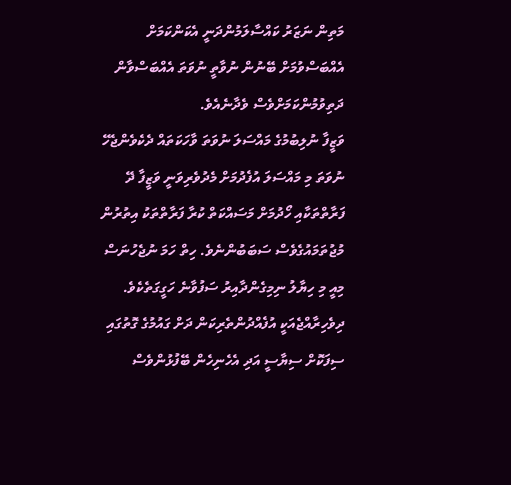މަތިން ނަޒަރު ކައްސާލަމުންދަނީ އެކަންކަމަށް އެއްބަސްވުމަށް ބޭނުން ނުވާތީ ނުވަތަ އެއްބަސްވާން ދަތިވުމުންކަމަށްވެސް ވެދާނެއެވެ.
ވަޒީފާ ނުލިބުމުގެ މައްސަލަ ނުވަތަ ވާހަކަތައް ދެކެވެންޖެހޭ ނުވަތަ މި މައްސަލަ އުފެދުމަށް މެދުވެރިވަނީ ވަޒީފާ ދޭ ފަރާތްތަކާއި ހޯދުމަށް މަސައްކަތް ކުރާ ފަރާތްތަކު އިތުރުން މުޖުތަމައުގެވެސް ސަބަބުންނެވެ. ހިތް ހަމަ ނުޖެހުނަސް މިއީ މި ހިޔާލު ނިމިގެންދާއިރު ސަފުވާނެ ހަގީގަތެކެވެ.
ދިވެހިރާއްޖެއަކީ އުފެއްދުންތެރިކަން ދަށް ގައުމުގެ ގޮތުގައި ސިފަކޮށް ސިޔާސީ އަދި އެހެނިހެން ބޭފުޅުންވެސް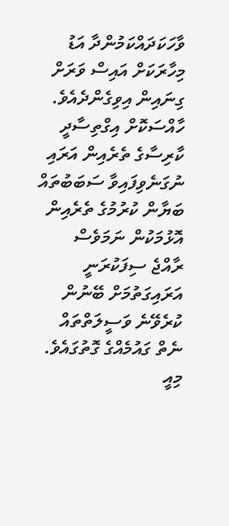ވާހަކަދައްކަމުންދާ އަޑު މިހާރަކަށް އައިސް ވަރަށް ގިނައިން އިވިގެންދެއެވެ. ހާއްސަކޮށް އިގްތިސާދީ ކާރިސާގެ ތެރެއިން އަރައި ނުގަނެވިފައިވާ ސަބަބުތައް ބަޔާން ކުރުމުގެ ތެރެއިން އޮޅުމަކުން ނަމަވެސް ރާއްޖެ ސިފަކުރަނީ އަރައިގަތުމަށް ބޭނުން ކުރެވޭނެ ވަސީލަތްތައް ނެތް ގައުމެއްގެ ގޮތުގައެވެ. މިއީ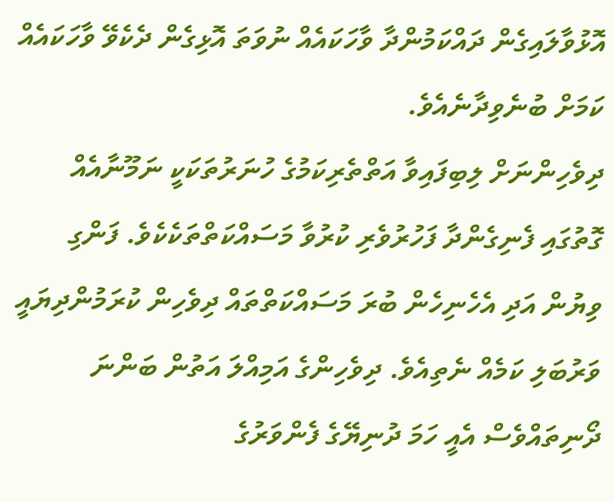އޮޅުވާލައިގެން ދައްކަމުންދާ ވާހަކައެއް ނުވަތަ އޮޅިގެން ދެކެވޭ ވާހަކައެއް ކަމަށް ބުނެވިދާނެއެވެ.
ދިވެހިންނަށް ލިބިފައިވާ އަތްތެރިކަމުގެ ހުނަރުތަކަކީ ނަމޫނާއެއް ގޮތުގައި ފެނިގެންދާ ފަހުރުވެރި ކުރުވާ މަސައްކަތްތަކެކެވެ. ފަންގި ވިޔުން އަދި އެހެނިހެން ބުރަ މަސައްކަތްތައް ދިވެހިން ކުރަމުންދިޔައީ ވަރުބަލި ކަމެއް ނެތިއެވެ. ދިވެހިންގެ އަމިއްލަ އަތުން ބަންނަ ދޯނިތައްވެސް އެއީ ހަމަ ދުނިޔޭގެ ފެންވަރުގެ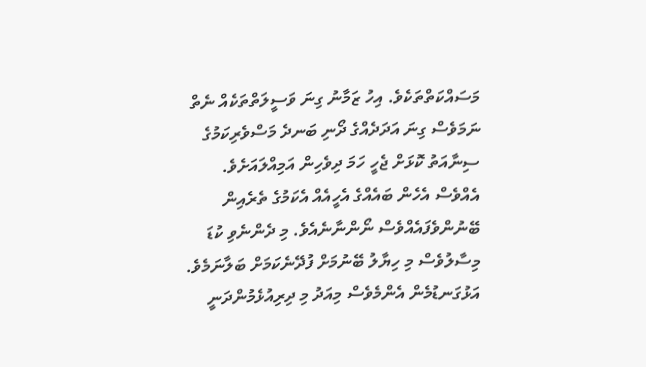މަސައްކަތްތަކެވެ. އިހު ޒަމާނު ގިނަ ވަސީލަތްތަކެއް ނެތް ނަމަވެސް ގިނަ އަދަދެއްގެ ދޯނި ބަނދެ މަސްވެރިކަމުގެ ސިނާއަތު ކޮޅަށް ޖެހީ ހަމަ ދިވެހިން އަމިއްލައަށެވެ. އެއްވެސް އެހެން ބައެއްގެ އެހީއެއް އެކަމުގެ ތެރެއިން ބޭނުންވެފައެއްވެސް ނޯންނާނެއެވެ. މި ދެންނެވި ކުޑަ މިސާލުވެސް މި ހިޔާލު ބޭނުމަށް ފުދޭނެކަމަށް ބަލާނަމެވެ.
އަޅުގަނޑުމެން އެންމެވެސް މިއަދު މި ދިރިއުޅެމުންދަނީ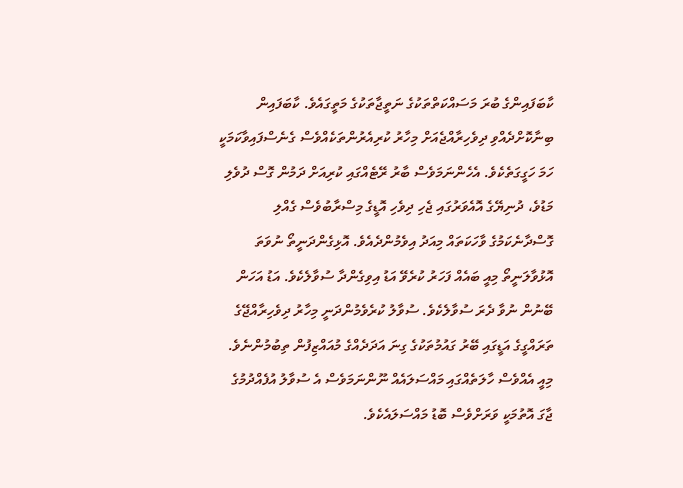ކާބަފައިންގެ ބުރަ މަސައްކަތްތަކުގެ ނަތީޖާތަކުގެ މަތީގައެވެ. ކާބަފައިން ބިނާކޮށްދެއްވި ދިވެހިރާއްޖެއަށް މިހާރު ކުރިއެރުންތަކެއްވެސް ގެނެސްފައިވާކަމަކީ ހަމަ ހަގީގަތެކެވެ. އެހެންނަމަވެސް ބާރު ރޭޓެއްގައި ކުރިއަށް ދަމުން ގޮސް ދުވެލި މަޑުވެ، ދުނިޔޭގެ އޮއެވަރުގައި ޖެހި ދިވެހި އޮޑީގެ މިސްރާބުވެސް ގެއްލި ގޮސްދާނެކަމުގެ ވާހަކަތައް މިއަދު އިވެމުންދެއެވެ. އޮޅިގެންދަނީތޯ ނުވަތަ އޮޅުވާލަނީތޯ މިއީ ބައެއް ފަހަރު ކުރެވޭ އަޑު އިވިގެންދާ ސުވާލެކެވެ. އަޑު އަހަން ބޭނުން ނުވާ ދެރަ ސުވާލެކެވެ. ސުވާލު ކުރެވެމުންދަނީ މިހާރު ދިވެހިރާއްޖޭގެ ތަރައްގީގެ އަޑީގައި ބޭރު ގައުމުތަކުގެ ގިނަ އަދަދެއްގެ މުއައްޒިފުން ތިބުމުންނެވެ. މިއީ އެއްވެސް ހާލަތެއްގައި މައްސަލައެއް ނޫންނަމަވެސް އެ ސުވާލު އުފެއްދުމުގެ ޖާގަ އޮތުމަކީ ވަރަށްވެސް ބޮޑު މައްސަލައެކެވެ.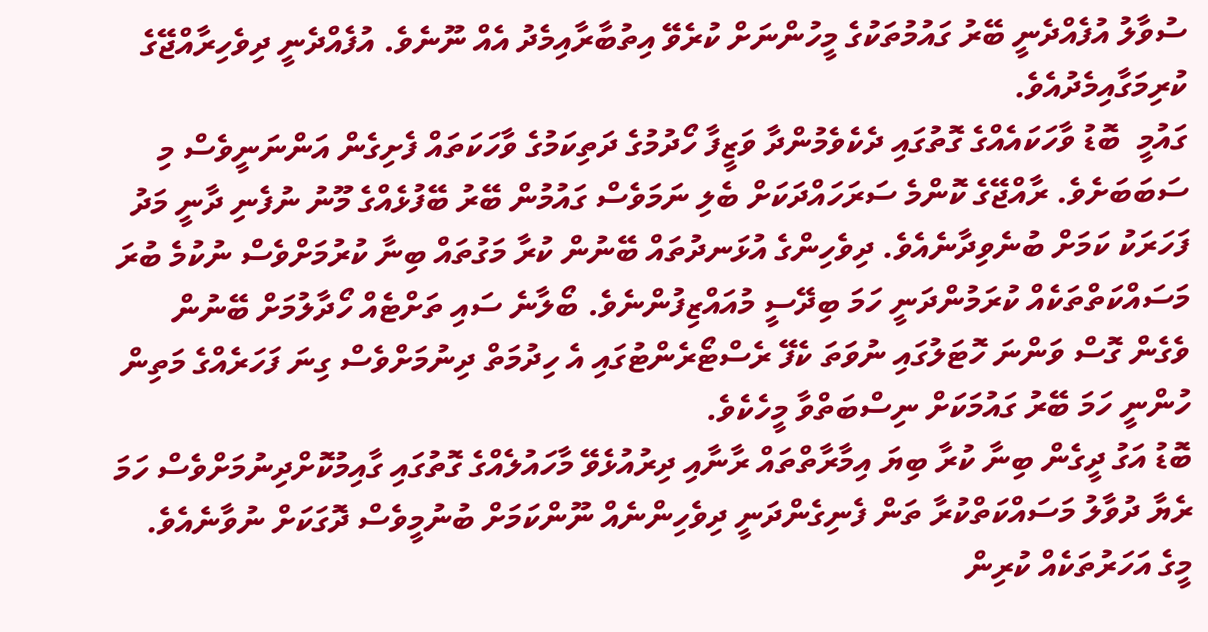ސުވާލު އުފެއްދެނީ ބޭރު ގައުމުތަކުގެ މީހުންނަށް ކުރެވޭ އިތުބާރާއިމެދު އެއް ނޫނެވެ. އުފެއްދެނީ ދިވެހިރާއްޖޭގެ ކުރިމަގާއިމެދުއެވެ.
ގައުމީ  ބޮޑު ވާހަކައެއްގެ ގޮތުގައި ދެކެވެމުންދާ ވަޒީފާ ހޯދުމުގެ ދަތިކަމުގެ ވާހަކަތައް ފެށިގެން އަންނަނީވެސް މި ސަބަބަށެވެ. ރާއްޖޭގެ ކޮންމެ ސަރަހައްދަކަށް ބެލި ނަމަވެސް ގައުމުން ބޭރު ބޭފުޅެއްގެ މޫނު ނުފެނި ދާނީ މަދު ފަހަރަކު ކަމަށް ބުނެވިދާނެއެވެ. ދިވެހިންގެ އުޅަނދުތައް ބޭނުން ކުރާ މަގުތައް ބިނާ ކުރުމަށްވެސް ނުކުމެ ބުރަ މަސައްކަތްތަކެއް ކުރަމުންދަނީ ހަމަ ބިދޭސީ މުއައްޒިފުންނެވެ. ބޯލާނެ ސައި ތަށްޓެއް ހޯދާލުމަށް ބޭނުން ވެގެން ގޮސް ވަންނަ ހޮޓަލުގައި ނުވަތަ ކެފޭ ރެސްޓޯރެންޓުގައި އެ ހިދުމަތް ދިނުމަށްވެސް ގިނަ ފަހަރެއްގެ މަތިން ހުންނީ ހަމަ ބޭރު ގައުމަކަށް ނިސްބަތްވާ މީހެކެވެ.
ބޮޑު އަގު ދީގެން ބިނާ ކުރާ ބިޔަ އިމާރާތްތައް ރާނާއި ދިރުއުޅެވޭ މާހައުލެއްގެ ގޮތުގައި ގާއިމުކޮށްދިނުމަށްވެސް ހަމަ ރެޔާ ދުވާލު މަސައްކަތްކުރާ ތަން ފެނިގެންދަނީ ދިވެހިންނެއް ނޫންކަމަށް ބުނުމީވެސް ދޮގަކަށް ނުވާނެއެވެ. މީގެ އަހަރުތަކެއް ކުރިން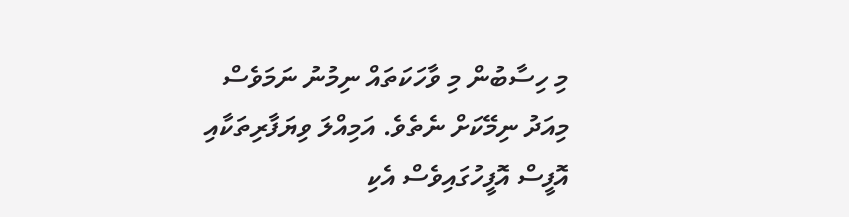މި ހިސާބުން މި ވާހަކަތައް ނިމުނު ނަމަވެސް މިއަދު ނިމޭކަށް ނެތެވެ. އަމިއްލަ ވިޔަފާރިތަކާއި އޮފީސް އޮފީހުގައިވެސް އެކި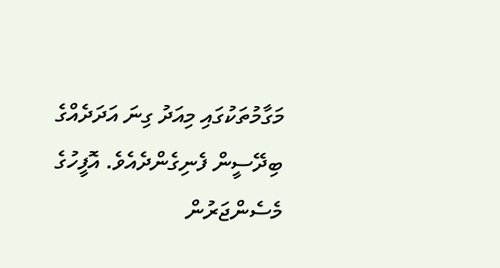މަގާމުތަކުގައި މިއަދު ގިނަ އަދަދެއްގެ ބިދޭސީން ފެނިގެންދެއެވެ. އޮފީހުގެ މެސެންޖަރުން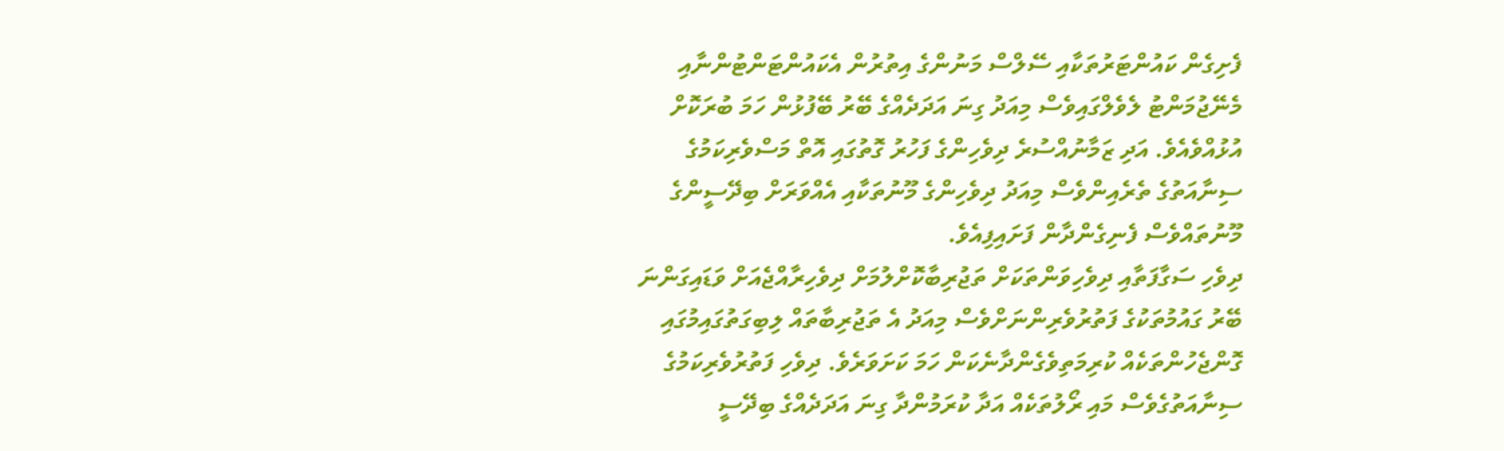ފެށިގެން ކައުންޓަރުތަކާއި ސޭލްސް މަނުންގެ އިތުރުން އެކައުންޓަންޓުންނާއި މެނޭޖުމަންޓު ލެވެލްގައިވެސް މިއަދު ގިނަ އަދަދެއްގެ ބޭރު ބޭފުޅުން ހަމަ ބުރަކޮށް އުޅުއްވެއެވެ. އަދި ޒަމާނުއްސުރެ ދިވެހިންގެ ފަހުރު ގޮތުގައި އޮތް މަސްވެރިކަމުގެ ސިނާއަތުގެ ތެރެއިންވެސް މިއަދު ދިވެހިންގެ މޫނުތަކާއި އެއްވަރަށް ބިދޭސީންގެ މޫނުތައްވެސް ފެނިގެންދާން ފަށައިފިއެވެ.
ދިވެހި ސަގާފަތާއި ދިވެހިވަންތަކަށް ތަޖުރިބާކޮށްލުމަށް ދިވެހިރާއްޖެއަށް ވަޑައިގަންނަ ބޭރު ގައުމުތަކުގެ ފަތުރުވެރިންނަށްވެސް މިއަދު އެ ތަޖުރިބާތައް ލިބިގަތުގައިމުގައި ގޮންޖެހުންތަކެއް ކުރިމަތިވެގެންދާނެކަން ހަމަ ކަށަވަރެވެ. ދިވެހި ފަތުރުވެރިކަމުގެ ސިނާއަތުގެވެސް މައި ރޯލުތަކެއް އަދާ ކުރަމުންދާ ގިނަ އަދަދެއްގެ ބިދޭސީ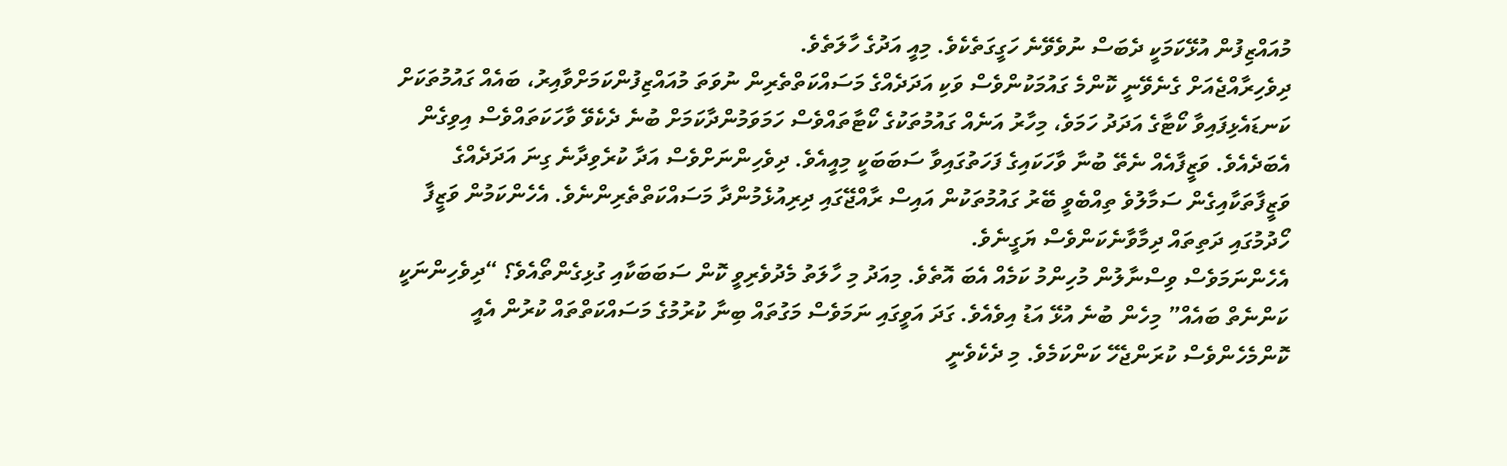މުއައްޒިފުން އުޅޭކަމަކީ ދެބަސް ނުވެވޭނެ ހަގީގަތެކެވެ. މިއީ އަދުގެ ހާލަތެވެ.
ދިވެހިރާއްޖެއަށް ގެނެވޭނީ ކޮންމެ ގައުމަކުންވެސް ވަކި އަދަދެއްގެ މަސައްކަތްތެރިން ނުވަތަ މުއައްޒިފުންކަމަށްވާއިރު، ބައެއް ގައުމުތަކަށް ކަނޑައެޅިފައިވާ ކޯޓާގެ އަދަދު ހަމަވެ، މިހާރު އަނެއް ގައުމުތަކުގެ ކޯޓާތައްވެސް ހަމަވަމުންދާކަމަށް ބުނެ ދެކެވޭ ވާހަކަތައްވެސް އިވިގެން އެބަދެއެވެ. ވަޒީފާއެއް ނެތޭ ބުނާ ވާހަކައިގެ ފަހަތުގައިވާ ސަބަބަކީ މިއީއެވެ. ދިވެހިންނަށްވެސް އަދާ ކުރެވިދާނެ ގިނަ އަދަދެއްގެ ވަޒީފާތަކާއިގެން ސަމާލުވެ ތިއްބެވީ ބޭރު ގައުމުތަކުން އައިސް ރާއްޖޭގައި ދިރިއުޅެމުންދާ މަސައްކަތްތެރިންނެވެ. އެހެންކަމުން ވަޒީފާ ހޯދުމުގައި ދަތިތައް ދިމާވާނެކަންވެސް ޔަގީނެވެ.
އެހެންނަމަވެސް ވިސްނާލުން މުހިންމު ކަމެއް އެބަ އޮތެވެ. މިއަދު މި ހާލަތު މެދުވެރިވީ ކޮން ސަބަބަކާއި ގުޅިގެންތޯއެވެ؟ “ދިވެހިންނަކީ ކަންނެތް ބައެއް” މިހެން ބުނެ އުޅޭ އަޑު އިވެއެވެ. ގަދަ އަވީގައި ނަމަވެސް މަގުތައް ބިނާ ކުރުމުގެ މަސައްކަތްތައް ކުރުން އެއީ ކޮންމެހެންވެސް ކުރަންޖެހޭ ކަންކަމެވެ. މި ދެކެވެނީ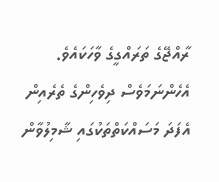ރާއްޖޭގެ ތަރައްގީގެ ވާހަކައެވެ. އެހެންނަމަވެސް ދިވެހިންގެ ތެރެއިން އެފަދަ މަސައްކަތްތަކުގައި ޝާމިލުވާން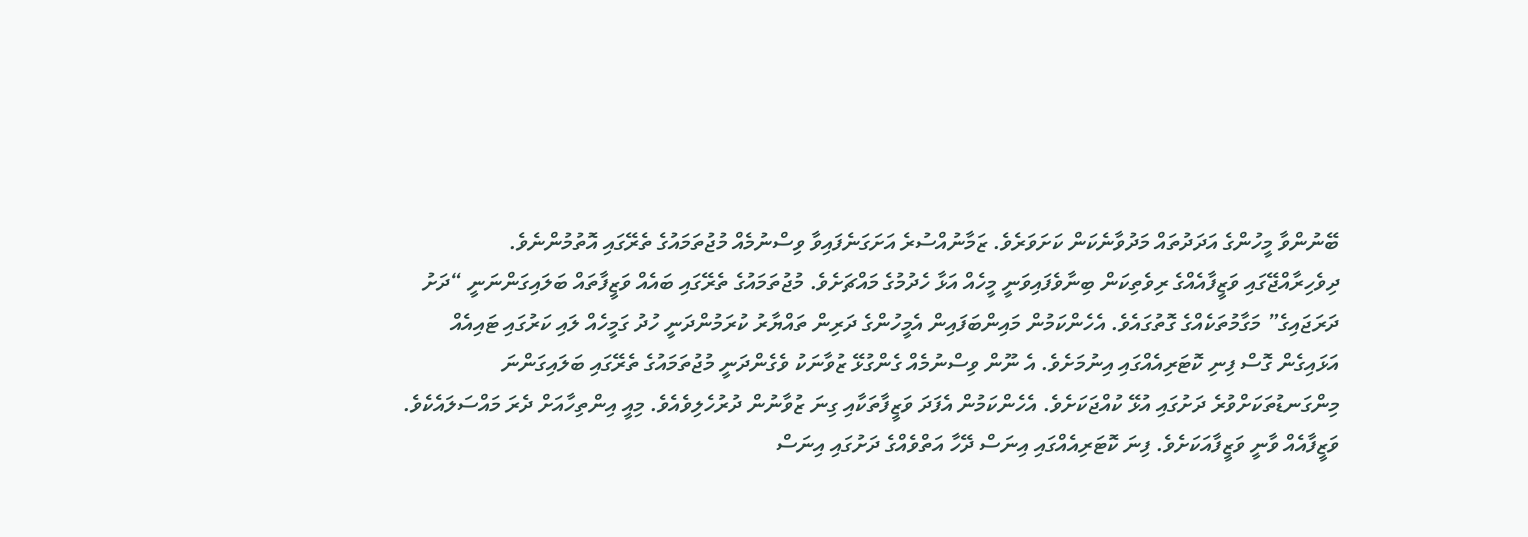ބޭނުންވާ މީހުންގެ އަދަދުތައް މަދުވާނެކަން ކަށަވަރެވެ. ޒަމާނުއްސުރެ އަށަގަނެފައިވާ ވިސްނުމެއް މުޖުތަމައުގެ ތެރޭގައި އޮތުމުންނެވެ.
ދިވެހިރާއްޖޭގައި ވަޒީފާއެއްގެ ރިވެތިކަން ބިނާވެފައިވަނީ މީހެއް އަޅާ ހެދުމުގެ މައްޗަށެވެ. މުޖުތަމައުގެ ތެރޭގައި ބައެއް ވަޒީފާތައް ބަލައިގަންނަނީ “ދަށު ދަރަޖައިގެ” މަގާމުތަކެއްގެ ގޮތުގައެވެ. އެހެންކަމުން މައިންބަފައިން އެމީހުންގެ ދަރިން ތައްޔާރު ކުރަމުންދަނީ ހުދު ގަމީހެއް ލައި ކަރުގައި ޓައިއެއް އަޅައިގެން ގޮސް ފިނި ކޮޓަރިއެއްގައި އިނުމަށެވެ. އެ ނޫން ވިސްނުމެއް ގެންގުޅޭ ޒުވާނަކު ވެގެންދަނީ މުޖުތަމައުގެ ތެރޭގައި ބަލައިގަންނަ މިންގަނޑުތަކަށްވުރެ ދަށުގައި އުޅޭ ކުއްޖަކަށެވެ. އެހެންކަމުން އެފަދަ ވަޒީފާތަކާއި ގިނަ ޒުވާނުން ދުރުހެލިވެއެވެ. މިއީ އިންތިހާއަށް ދެރަ މައްސަލައެކެވެ. ވަޒީފާއެއް ވާނީ ވަޒީފާއަކަށެވެ. ފިނަ ކޮޓަރިއެއްގައި އިނަސް ދޭހާ އަތްވެއްގެ ދަށުގައި އިނަސް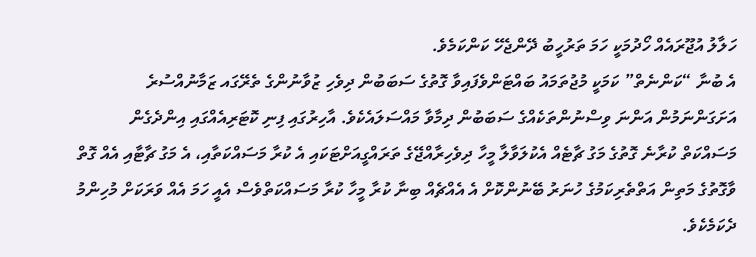ހަލާލު އުޖޫރައެއް ހޯދުމަކީ ހަމަ ތަރުހީބު ދޭންޖެހޭ ކަންކަމެވެ.
އެ ބުނާ “ކަންނެތް” ކަމަކީ މުޖުތަމައު ބައްޓަންވެފައިވާ ގޮތުގެ ސަބަބުން ދިވެހި ޒުވާނުންގެ ތެރޭގައ ޒަމާނުއްސުރެ އަށަގަންނަމުން އަންނަ ވިސްނުންތަކެއްގެ ސަބަބުން ދިމާވާ މައްސަލައެކެވެ. އާހިރުގައި ފިނި ކޮޓަރިއެއްގައި އިންދެގެން މަސައްކަތް ކުރާނެ ގޮތުގެ މަގު ޗާޓެއް އެކުލަވާލާ މީހާ ދިވެހިރާއްޖޭގެ ތަރައްގީއަށްޓަކައި އެ ކުރާ މަސައްކަތާއި، އެ މަގު ޗާޓާއި އެއް ގޮތް ވާގޮތުގެ މަތިން އަތްތެރިކަމުގެ ހުނަރު ބޭނުންކޮށް އެ އެއްޗެއް ބިނާ ކުރާ މީހާ ކުރާ މަސައްކަތްވެސް އެއީ ހަމަ އެއް ވަރަކަށް މުހިންމު ދެކަމެކެވެ.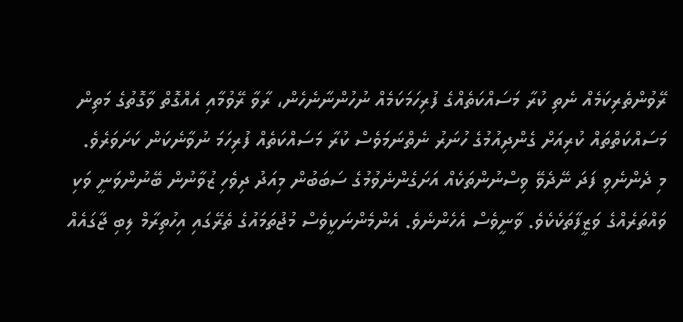ރޭވުންތެރިކަމެއް ނެތި ކުރާ މަސައްކަތެއްގެ ފުރިހަމަކަމެއް ނުހުންނާނެހެން، ރާވާ ރޭވުމާއި އެއްގޮތް ވާގޮތުގެ މަތިން މަސައްކަތްތައް ކުރިއަށް ގެންދިއުމުގެ ހުނަރު ނެތްނަމަވެސް ކުރާ މަސައްކަތެއް ފުރިހަމަ ނުވާނެކަން ކަށަވަރެވެ.
މި ދެންނެވި ފަދަ ނޭދެވޭ ވިސްނުންތަކެއް އަށަގެންނެވުމުގެ ސަބަބުން މިއަދު ދިވެހި ޒުވާނުން ބޭނުންވަނީ ވަކި ވައްތަރެއްގެ ވަޒީފާތަކެކެވެ. ވާނީވެސް އެހެންނެވެ. އެންމެންނަކީވެސް މުޖުތަމައުގެ ތެރޭގައި އިހުތިރާމް ލިބި ޖާގައެއް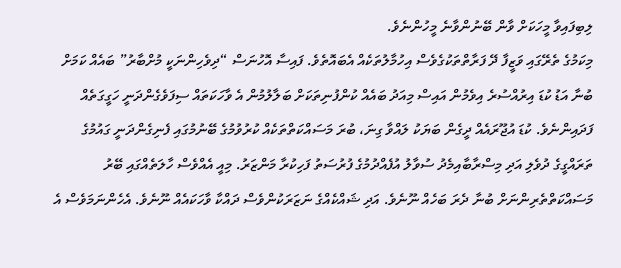ލިބިފައިވާ މީހަކަށް ވާން ބޭނުންވާނެ މީހުންނެވެ.
މިކަމުގެ ތެރޭގައި ވަޒީފާ ދޭ ފަރާތްތަކުގެވެސް އިހުމާލުތަކެއް އެބައޮތެވެ. ފައިސާ އޮހުނަސް “ދިވެހިންނަކީ މުށްބާރު” ބައެއް ކަމަށް ބުނާ އަޑު ކުޑަ އިރުއްސުރެ އިވެމުން އައިސް މިއަދު ބައެއް ކުންފުނިތަކަށް ބަލާލުމުން އެ ވާހަކަތައް ސިފަވެގެންދަނީ ހަގީގަތެއް ފަދައިންނެވެ. ކުޑަ އުޖޫރައެއް ދީގެން ބަޔަކު ލައްވާ ގިނަ، ބުރަ މަސައްކަތްތަކެއް ކުރުވުމުގެ ބޭނުމުގައި ފެނިގެންދަނީ ގައުމުގެ ތަރައްގީގެ ދުވެލި އަދި މިސްރާބާއިމެދު ސުވާލު އުފެއްދުމުގެ ފުރުސަތު ފަހިކުރާ މަންޒަރު. މިއީ އެއްވެސް ހާލަތެއްގައި ބޭރު މަސައްކަތްތެރިންނަށް ބުނާ ދެރަ ބަހެއް ނޫނެވެ. އަދި ޝައްކެއްގެ ނަޒަރަކުންވެސް ދައްކާ ވާހަކައެއް ނޫނެވެ. އެހެންނަމަވެސް އެ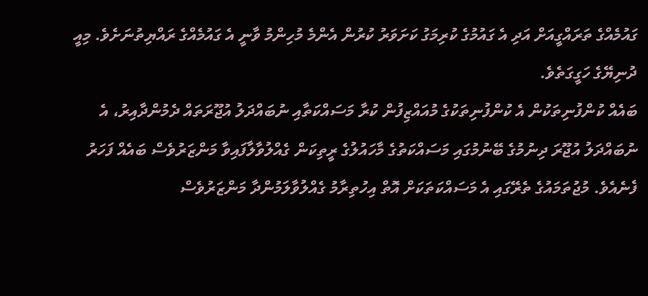ގައުމެއްގެ ތަރައްގީއަށް އަދި އެ ގައުމުގެ ކުރިމަގު ކަށަވަރު ކުރުން އެންމެ މުހިންމު ވާނީ އެ ގައުމެއްގެ ރައްޔިތުނަށެވެ. މިއީ ދުނިޔޭގެ ހަގީގަތެވެ.
ބައެއް ކުންފުނިތަކުން އެ ކުންފުނިތަކުގެ މުއައްޒިފުން ކުރާ މަސައްކަތާއި ނުބައްދަލު އުޖޫރަތައް ދެމުންދާއިރު، އެ ނުބައްދަލު އުޖޫރަ ދިނުމުގެ ބޭނުމުގައި މަސައްކަތުގެ މާހައުލުގެ ރީތިކަން ގެއްލުވާލާފައިވާ މަންޒަރުވެސް ބައެއް ފަހަރު ފެނެއެވެ. މުޖުތަމައުގެ ތެރޭގައި އެ މަސައްކަތަކަށް އޮތް އިހުތިރާމު ގެއްލުވާލަމުންދާ މަންޒަރުވެސް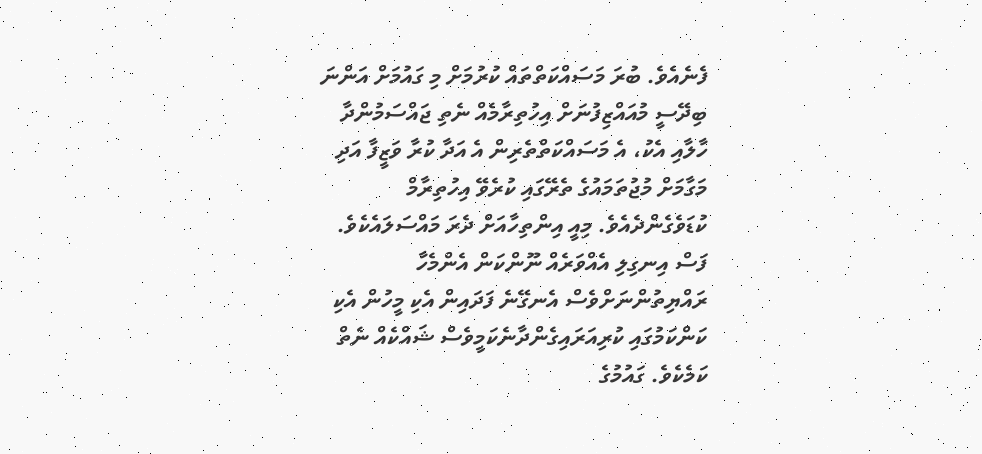ފެނެއެވެ. ބުރަ މަސައްކަތްތައް ކުރުމަށް މި ގައުމަށް އަންނަ ބިދޭސީ މުއައްޒިފުނަށް އިހުތިރާމެއް ނެތި ޖައްސަމުންދާ ހާލާއި އެކު، އެ މަސައްކަތްތެރިން އެ އަދާ ކުރާ ވަޒީފާ އަދި މަގާމަށް މުޖުތަމައުގެ ތެރޭގައި ކުރެވޭ އިހުތިރާމް ކުޑަވެގެންދެއެވެ. މިއީ އިންތިހާއަށް ދެރަ މައްސަލައެކެވެ. ފަސް އިނގިލި އެއްވަރެއް ނޫންކަން އެންމެހާ ރައްޔިތުންނަށްވެސް އެނގޭނެ ފަދައިން އެކި މީހުން އެކި ކަންކަމުގައި ކުރިއަރައިގެންދާނެކަމީވެސް ޝައްކެއް ނެތް ކަމެކެވެ. ގައުމުގެ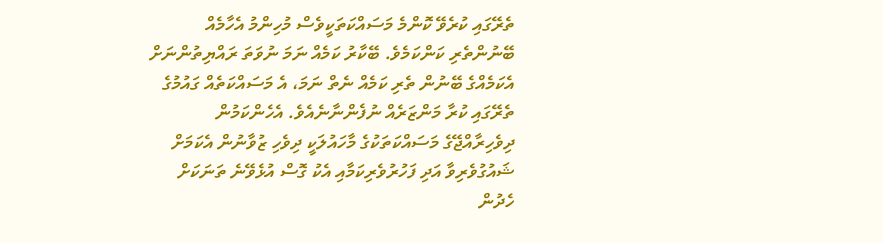ތެރޭގައި ކުރެވޭ ކޮންމެ މަސައްކަތަކީވެސް މުހިންމު އެހާމެއް ބޭނުންތެރި ކަންކަމެވެ. ބޭކާރު ކަމެއް ނަމަ ނުވަތަ ރައްޔިތުންނަށް އެކަމެއްގެ ބޭނުން ތެރި ކަމެއް ނެތް ނަމަ، އެ މަސައްކަތެއް ގައުމުގެ ތެރޭގައި ކުރާ މަންޒަރެއް ނުފެންނާނެއެވެ. އެހެންކަމުން ދިވެހިރާއްޖޭގެ މަސައްކަތަކުގެ މާހައުލަކީ ދިވެހި ޒުވާނުން އެކަމަށް ޝައުގުވެރިވާ އަދި ފަހުރުވެރިކަމާއި އެކު ގޮސް އުޅެވޭނެ ތަނަކަށް ހެދުން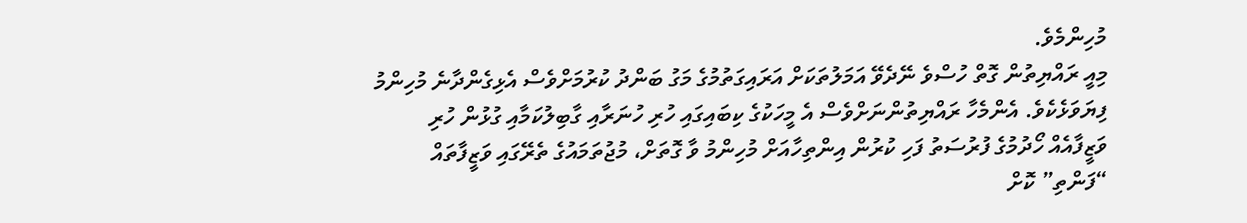މުހިންމެވެ.
މިއީ ރައްޔިތުން ގޮތް ހުސްވެ ނޭދެވޭ އަމަލުތަކަށް އަރައިގަތުމުގެ މަގު ބަންދު ކުރުމަށްވެސް އެޅިގެންދާނެ މުހިންމު ފިޔަވަޅެކެވެ. އެންމެހާ ރައްޔިތުންނަށްވެސް އެ މީހަކުގެ ކިބައިގައި ހުރި ހުނަރާއި ގާބިލުކަމާއި ގުޅުން ހުރި ވަޒީފާއެއް ހޯދުމުގެ ފުރުސަތު ފަހި ކުރުން އިންތިހާއަށް މުހިންމު ވާ ގޮތަށް، މުޖުތަމައުގެ ތެރޭގައި ވަޒީފާތައް “ފަންތި” ކޮށް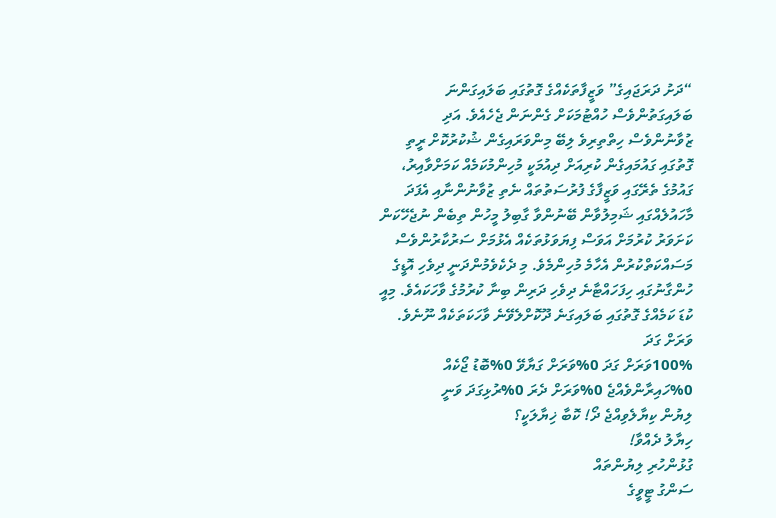“ދަށު ދަރަޖައިގެ” ވަޒީފާތަކެއްގެ ގޮތުގައި ބަލައިގަންނަ ބަލައިގަތުންވެސް ހުއްޓުމަކަށް ގެންނަން ޖެހެއެވެ. އަދި ޒުވާނުންވެސް ހިތްތިރިވެ ލިބޭ މިންވަރައިގެން ޝުކުރުކޮށް ރީތި ގޮތުގައި ގައުމައިގެން ކުރިއަށް ދިއުމަކީ މުހިންމުކަމެއް ކަމަށްވާއިރު، ގައުމުގެ ތެރޭގައި ވަޒީފާގެ ފުރުސަތުތައް ނެތި ޒުވާނުންނާއި އެފަދަ މާހައުލެއްގައި ޝަމިލުވާން ބޭނުންވާ ގާބިލު މީހުން ތިބެން ނުޖެހޭކަން ކަށަވަރު ކުރުމަށް އަވަސް ފިޔަވަޅުތަކެއް އެޅުމަށް ސަރުކާރުންވެސް މަސައްކަތްކުރުން އެހާމެ މުހިންމެވެ. މި ދެކެވެމުންދަނީ ދިވެހި އޮޑީގެ ހުންގާނުގައި ހިފަހައްޓާނެ ދިވެހި ދަރިން ބިނާ ކުރުމުގެ ވާހަކައެވެ. މިއީ ކުޑަ ކަމެއްގެ ގޮތުގައި ބަލައިގަނެ ދޫކޮށްލެވޭނެ ވާހަކަތަކެއް ނޫނެވެ.
ވަރަށް ގަދަ
100%ވަރަށް ގަދަ 0%ވަރަށް ގަޔާވޭ 0%ބޮޑު ޖޯކެއް 0%ހައިރާންވެއްޖެ 0%ވަރަށް ދެރަ 0%ރުޅިގަދަ ވަނީ
ލިޔުން ކިޔާލެވިއްޖެ ދޯ! ކޮބާ ޚިޔާލަކީ؟
ހިޔާލު ދެއްވާ!
ގުޅުންހުރި ލިޔުންތައް
ސަންގު ޓީވީގެ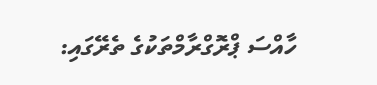ހާއްސަ ޕްރޮގްރާމްތަކުގެ ތެރޭގައި: